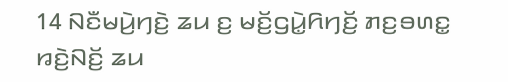14 ꤡꤢꤪꤗꤣꤧ꤬ꤚꤢꤧ꤬ ꤘꤣ ꤢ꤬ ꤗꤢꤩ꤬ꤞꤣꤧ꤭ꤖꤚꤢꤩ꤬ ꤊꤢ꤬ꤋꤛꤢ꤭ ꤙꤢꤧ꤬ꤡꤢꤩ꤬ ꤘꤣ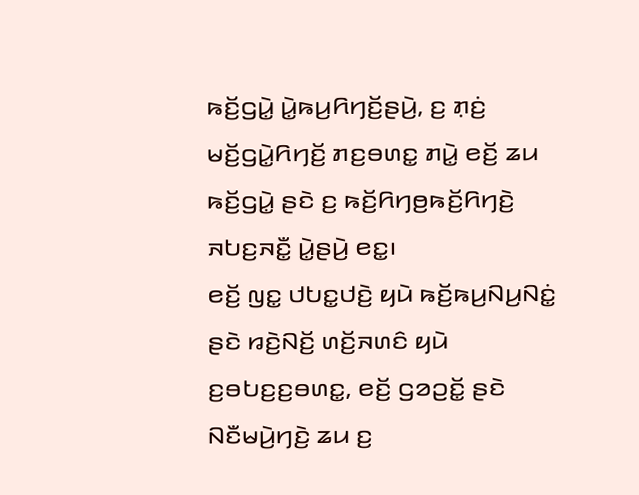ꤒꤢꤩ꤬ꤞꤣꤧ꤭ ꤣꤧ꤭ꤒꤣ꤬ꤖꤚꤢꤩ꤬ꤔꤣꤧ꤬, ꤢ꤬ ꤊ꤫ꤢꤦ꤬ ꤗꤢꤩ꤬ꤞꤣꤧ꤭ꤖꤚꤢꤩ꤬ ꤊꤢ꤬ꤋꤛꤢ꤭ ꤊꤣꤧ꤭ ꤕꤢꤩ꤬ ꤘꤣ ꤒꤢꤩ꤬ꤞꤣꤧ꤭ ꤔꤢꤧ ꤢ꤬ ꤒꤢꤩ꤬ꤖꤚꤥ꤬ꤒꤢꤩ꤬ꤖꤚꤢꤧ꤬ ꤏꤝꤢ꤬ꤏꤢꤪ꤭ ꤣꤧ꤭ꤔꤣꤧ꤬ ꤕꤢ꤭꤯
ꤕꤢꤩ꤬ ꤜꤢ꤭ ꤓꤝꤢ꤭ꤓꤢꤧ꤬ ꤟꤣꤧ ꤒꤢꤩ꤬ꤒꤣ꤬ꤡꤣ꤬ꤡꤢꤦ꤭ ꤔꤢꤧ ꤙꤢꤧ꤬ꤡꤢꤩ꤬ ꤛꤢꤩ꤬ꤏꤛꤢꤨ ꤟꤣꤧ ꤢ꤬ꤋꤝꤢ꤬ꤢ꤬ꤋꤛꤢ꤭, ꤕꤢꤩ꤬ ꤞꤤꤑꤢꤩ꤭ ꤔꤢꤧ ꤡꤢꤪꤗꤣꤧ꤬ꤚꤢꤧ꤬ ꤘꤣ ꤢ꤬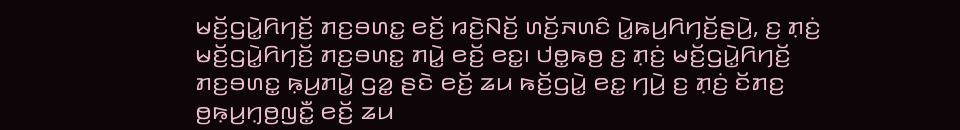ꤗꤢꤩ꤬ꤞꤣꤧ꤭ꤖꤚꤢꤩ꤬ ꤊꤢ꤬ꤋꤛꤢ꤭ ꤕꤢꤩ꤬ ꤙꤢꤧ꤬ꤡꤢꤩ꤬ ꤛꤢꤩ꤬ꤏꤛꤢꤨ ꤣꤧ꤭ꤒꤣ꤬ꤖꤚꤢꤩ꤬ꤔꤣꤧ꤬, ꤢ꤬ ꤊ꤫ꤢꤦ꤬ ꤗꤢꤩ꤬ꤞꤣꤧ꤭ꤖꤚꤢꤩ꤬ ꤊꤢ꤬ꤋꤛꤢ꤭ ꤊꤣꤧ꤭ ꤕꤢꤩ꤬ ꤕꤢ꤭꤯ ꤓꤥ꤭ꤒꤥ꤬ ꤢ꤬ ꤊ꤫ꤢꤦ꤬ ꤗꤢꤩ꤬ꤞꤣꤧ꤭ꤖꤚꤢꤩ꤬ ꤊꤢ꤬ꤋꤛꤢ꤭ ꤒ꤫ꤣ꤬ꤊꤣꤧ꤭ ꤞꤤ꤭ ꤔꤢꤧ ꤕꤢꤩ꤬ ꤘꤣ ꤒꤢꤩ꤬ꤞꤣꤧ꤭ ꤕꤢ꤭ ꤚꤣꤧ꤬ ꤢ꤬ ꤊ꤫ꤢꤦ꤬ ꤢꤩꤊꤢ꤬ ꤥ꤬ꤒ꤫ꤣ꤬ꤚ꤫ꤥ꤬ꤜꤢꤪ꤭ ꤕꤢꤩ꤬ ꤘꤣ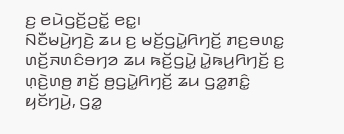ꤢ꤬ ꤕꤣꤧꤞꤢꤩ꤬ꤑꤢꤩ꤭ ꤕꤢ꤭꤯
ꤡꤢꤪꤗꤣꤧ꤬ꤚꤢꤧ꤬ ꤘꤣ ꤢ꤬ ꤗꤢꤩ꤬ꤞꤣꤧ꤭ꤖꤚꤢꤩ꤬ ꤊꤢ꤬ꤋꤛꤢ꤭ ꤛꤢꤩ꤬ꤏꤛꤢꤨꤋꤚꤤ ꤘꤣ ꤒꤢꤩ꤬ꤞꤣꤧ꤭ ꤣꤧ꤭ꤒꤣ꤬ꤖꤚꤢꤩ꤬ ꤢ꤬ ꤛ꤫ꤢꤧ꤬ꤛꤥ꤬ ꤊꤢꤩ꤬ ꤥ꤬ꤞꤣꤧ꤭ꤖꤚꤢꤩ꤬ ꤘꤣ ꤞꤤ꤭ꤊꤢꤨ꤭ ꤟꤢꤩꤚꤣꤧ꤬, ꤞꤤ꤭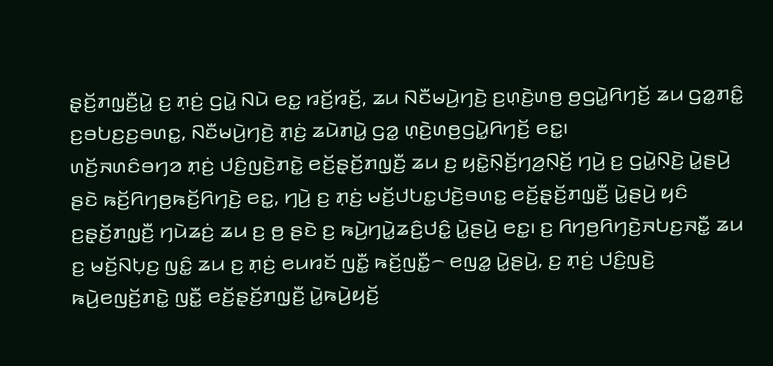ꤔ꤫ꤢꤩ꤬ꤊꤜ꤫ꤢꤪ꤬ꤣꤧ꤭ ꤢ꤬ ꤊ꤫ꤢꤦ꤬ ꤞꤣꤧ꤭ ꤡꤣꤧ ꤕꤢ꤭ ꤙꤢꤩ꤬ꤙꤢꤩ꤬, ꤘꤣ ꤡꤢꤪꤗꤣꤧ꤬ꤚꤢꤧ꤬ ꤢ꤬ꤛ꤫ꤢꤧ꤬ꤛꤥ꤬ ꤥ꤬ꤞꤣꤧ꤭ꤖꤚꤢꤩ꤬ ꤘꤣ ꤞꤤ꤭ꤊꤢꤨ꤭ ꤢ꤬ꤋꤝꤢ꤬ꤢ꤬ꤋꤛꤢ꤭, ꤡꤢꤪꤗꤣꤧ꤬ꤚꤢꤧ꤬ ꤊ꤫ꤢꤦ꤬ ꤘꤣꤧꤊꤣꤧ꤭ ꤞꤤ꤭ ꤛ꤫ꤢꤧ꤬ꤛꤥ꤬ꤞꤣꤧ꤭ꤖꤚꤢꤩ꤬ ꤕꤢ꤭꤯
ꤛꤢꤩ꤬ꤏꤛꤢꤨꤋꤚꤤ ꤊ꤫ꤢꤦ꤬ ꤓꤢꤨ꤬ꤜꤢꤧ꤬ꤊꤢꤧ꤭ ꤕꤢꤩ꤬ꤔ꤫ꤢꤩ꤬ꤊꤜ꤫ꤢꤪ꤬ ꤘꤣ ꤢ꤬ ꤟꤢꤧ꤭ꤡ꤫ꤢꤩ꤬ꤚꤤ꤬ꤡ꤫ꤢꤩ꤬ ꤚꤣꤧ꤬ ꤢ꤬ ꤞꤣꤧ꤭ꤡ꤫ꤢꤧ꤬ ꤣꤧ꤭ꤔꤣꤧ꤬ ꤔꤢꤧ ꤒꤢꤩ꤬ꤖꤚꤥ꤬ꤒꤢꤩ꤬ꤖꤚꤢꤧ꤬ ꤕꤢ꤭, ꤚꤣꤧ꤬ ꤢ꤬ ꤊ꤫ꤢꤦ꤬ ꤗꤢꤩ꤬ꤓꤝꤢ꤭ꤓꤢꤧ꤬ꤋꤛꤢ꤭ ꤕꤢꤩ꤬ꤔ꤫ꤢꤩ꤬ꤊꤜ꤫ꤢꤪ꤬ ꤣꤧ꤭ꤔꤣꤧ꤬ ꤟꤢꤨ ꤢ꤬ꤔ꤫ꤢꤩ꤬ꤊꤜ꤫ꤢꤪ꤬ ꤚꤣꤧꤘꤢꤦ꤬ ꤘꤣ ꤢ꤬ ꤥ꤬ ꤔꤢꤧ ꤢ꤬ ꤒꤣꤧ꤬ꤚꤣꤧ꤭ꤘꤢꤨ꤬ꤓꤢꤨ꤭ ꤣꤧ꤭ꤔꤣꤧ꤬ ꤕꤢ꤭꤯ ꤢ꤬ ꤖꤚꤥ꤬ꤖꤚꤢꤧ꤬ꤏꤝꤢ꤬ꤏꤢꤪ꤭ ꤘꤣ ꤢ꤬ ꤗꤢꤩ꤬ꤡꤝ꤫ꤢ꤬ ꤜꤢꤨ꤭ ꤘꤣ ꤢ꤬ ꤊ꤫ꤢꤦ꤬ ꤕꤣꤙꤢꤩ ꤜꤢꤪ꤭ ꤒꤢꤩ꤬ꤜꤢꤪ꤭꤮ ꤕꤜꤤ꤭ ꤣꤧ꤭ꤔꤣꤧ꤬, ꤢ꤬ ꤊ꤫ꤢꤦ꤬ ꤓꤢꤨ꤬ꤜꤢꤧ꤬ ꤒꤣꤧ꤬ꤕꤜꤢꤩ꤬ꤊꤢꤧ꤭ ꤜꤢꤪ꤭ ꤕꤢꤩ꤬ꤔ꤫ꤢꤩ꤬ꤊꤜ꤫ꤢꤪ꤬ ꤣꤧ꤭ꤒꤣꤧ꤬ꤟꤢꤩ꤬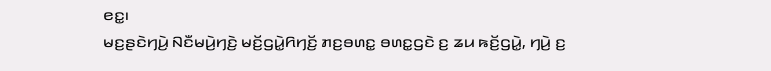ꤕꤢ꤭꤯
ꤗꤢ꤬ꤔꤢꤧꤚꤣꤧ꤬ ꤡꤢꤪꤗꤣꤧ꤬ꤚꤢꤧ꤬ ꤗꤢꤩ꤬ꤞꤣꤧ꤭ꤖꤚꤢꤩ꤬ ꤊꤢ꤬ꤋꤛꤢ꤭ ꤋꤛꤢ꤭ꤞꤢꤧ ꤢ꤬ ꤘꤣ ꤒꤢꤩ꤬ꤞꤣꤧ꤭, ꤚꤣꤧ꤬ ꤢ꤬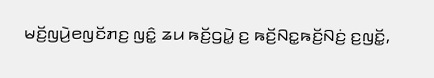ꤗꤢꤩ꤬ꤜꤣꤧ꤬ꤕꤜꤢꤩꤊꤢ꤬ ꤜꤢꤨ꤭ ꤘꤣ ꤒꤢꤩ꤬ꤞꤣꤧ꤭ ꤢ꤬ ꤒꤢꤩ꤬ꤡꤢ꤭ꤒꤢꤩ꤬ꤡꤢꤦ꤬ ꤢ꤬ꤜꤢꤩ꤭,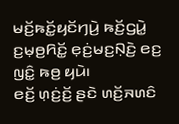ꤗꤢꤩ꤬ꤒꤢꤩ꤭ꤟꤢꤩꤚꤣꤧ꤬ ꤒꤢꤩ꤬ꤞꤣꤧ꤭ ꤢ꤬ꤗ꤫ꤥ꤬ꤖꤢꤩ꤭ ꤕ꤫ꤢꤦ꤬ꤗꤢ꤬ꤡ꤫ꤢꤧ꤬ ꤕꤢ꤬ ꤜꤢꤨ꤭ ꤒꤥ꤬ ꤟꤣꤧ꤯
ꤕꤢꤩ꤬ ꤛ꤫ꤢꤦ꤬ꤢꤩ꤬ ꤔꤢꤧ ꤛꤢꤩ꤬ꤏꤛꤢꤨ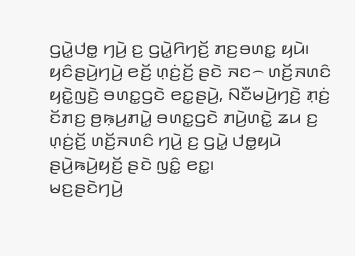ꤞꤣꤧ꤭ꤓꤥ꤭ ꤚꤣꤧ꤬ ꤢ꤬ ꤞꤣꤧ꤭ꤖꤚꤢꤩ꤬ ꤊꤢ꤬ꤋꤛꤢ꤭ ꤟꤣꤧ꤯ ꤟꤢꤨꤔꤣꤧ꤬ꤚꤣꤧ꤬ ꤕꤢꤩ꤬ ꤛ꤫ꤢꤦ꤬ꤢꤩ꤬ ꤔꤢꤧ ꤏꤢ꤮ ꤛꤢꤩ꤬ꤏꤛꤢꤨ ꤟꤢꤧ꤭ꤜꤢꤧ꤬ ꤋꤛꤢ꤭ꤞꤢꤧ ꤕꤢ꤭ꤔꤣꤧ꤬, ꤡꤢꤪꤗꤣꤧ꤬ꤚꤢꤧ꤬ ꤊ꤫ꤢꤦ꤬ ꤢꤩꤊꤢ꤬ ꤥ꤬ꤒ꤫ꤣ꤬ꤊꤣꤧ꤭ ꤋꤛꤢ꤭ꤞꤢꤧ ꤊꤣꤧ꤬ꤛꤢꤧ꤭ ꤘꤣ ꤢ꤬ ꤛ꤫ꤢꤦ꤬ꤢꤩ꤬ ꤛꤢꤩ꤬ꤏꤛꤢꤨ ꤚꤣꤧ꤬ ꤢ꤬ ꤞꤣꤧ꤭ ꤓꤥ꤭ꤟꤣꤧ ꤔꤣꤧ꤬ꤒꤣꤧ꤬ꤟꤢꤩ꤬ ꤔꤢꤧ ꤜꤢꤨ꤭ ꤕꤢ꤭꤯
ꤗꤢ꤬ꤔꤢꤧꤚꤣꤧ꤬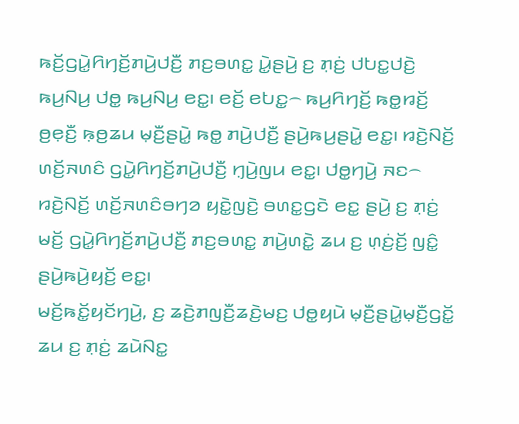ꤒꤢꤩ꤬ꤞꤣꤧ꤭ꤖꤚꤢꤩ꤬ꤊꤣꤧ꤬ꤓꤢꤪ꤬ ꤊꤢ꤬ꤋꤛꤢ꤭ ꤣꤧ꤭ꤔꤣꤧ꤬ ꤢ꤬ ꤊ꤫ꤢꤦ꤬ ꤓꤝꤢ꤭ꤓꤢꤧ꤬ ꤒꤣ꤬ꤡꤣ꤬ ꤓꤥ꤭ ꤒꤣ꤬ꤡꤣ꤬ ꤕꤢ꤭꤯ ꤕꤢꤩ꤬ ꤕꤝꤢ꤭꤮ ꤒꤣ꤬ꤖꤚꤢꤩ꤬ ꤒꤥ꤭ꤙꤢꤩ꤬ ꤥ꤬ꤕ꤫ꤢꤪ꤬ ꤒ꤫ꤥ꤬ꤘꤣ ꤗ꤫ꤢꤪ꤬ꤔꤣꤧ꤭ ꤒꤥ꤭ ꤊꤣꤧ꤬ꤓꤢꤪ꤬ ꤔꤣꤧ꤬ꤒꤣ꤬ꤔꤣꤧ꤭ ꤕꤢ꤭꤯ ꤙꤢꤧ꤬ꤡꤢꤩ꤬ ꤛꤢꤩ꤬ꤏꤛꤢꤨ ꤞꤣꤧ꤭ꤖꤚꤢꤩ꤬ꤊꤣꤧ꤬ꤓꤢꤪ꤬ ꤚ꤫ꤣꤧ꤬ꤜꤣ ꤕꤢ꤭꤯ ꤓꤥ꤭ꤚꤣꤧ꤬ ꤏꤢ꤮ ꤙꤢꤧ꤬ꤡꤢꤩ꤬ ꤛꤢꤩ꤬ꤏꤛꤢꤨꤋꤚꤤ ꤟꤢꤧ꤭ꤜꤢꤧ꤬ ꤋꤛꤢ꤭ꤞꤢꤧ ꤕꤢ꤭ ꤔꤣꤧ꤬ ꤢ꤬ ꤊ꤫ꤢꤦ꤬ ꤗꤢꤩ꤬ ꤞꤣꤧ꤭ꤖꤚꤢꤩ꤬ꤊꤣꤧ꤬ꤓꤢꤪ꤬ ꤊꤢ꤬ꤋꤛꤢ꤭ ꤊꤣꤧ꤬ꤛꤢꤧ꤭ ꤘꤣ ꤢ꤬ ꤛ꤫ꤢꤦ꤬ꤢꤩ꤬ ꤜꤢꤨ꤭ ꤔꤣꤧ꤬ꤒꤣꤧ꤬ꤟꤢꤩ꤬ ꤕꤢ꤭꤯
ꤗꤢꤩ꤬ꤒꤢꤩ꤭ꤟꤢꤩꤚꤣꤧ꤬, ꤢ꤬ ꤘꤢꤧ꤬ꤊꤜꤢꤪ꤬ꤘꤢꤧ꤬ꤗꤢ꤬ ꤓꤥ꤭ꤟꤣꤧ ꤗ꤫ꤢꤪ꤬ꤔꤣꤧ꤭ꤗ꤫ꤢꤪ꤬ꤞꤢꤩ꤭ ꤘꤣ ꤢ꤬ ꤊ꤫ꤢꤦ꤬ ꤘꤣꤧꤡꤢ꤭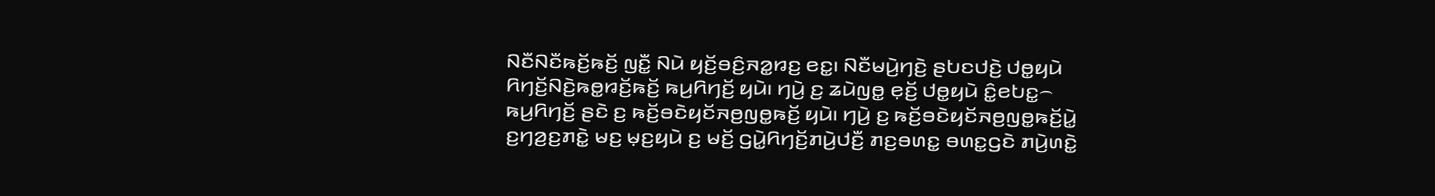ꤡꤢꤪꤡꤢꤪꤒꤢꤩ꤬ꤒꤢꤩ꤬ ꤜꤢꤪ꤭ ꤡꤣꤧ ꤟꤢꤩ꤬ꤋꤢꤨ꤬ꤏꤤ꤭ꤙꤢ꤬ ꤕꤢ꤭꤯ ꤡꤢꤪꤗꤣꤧ꤬ꤚꤢꤧ꤬ ꤔꤝꤢꤓꤢꤧ꤬ ꤓꤥ꤭ꤟꤣꤧ ꤖꤚꤢꤩ꤬ꤡꤢꤧ꤬ꤒꤥ꤭ꤙꤢꤩ꤬ꤒꤢꤩ꤬ ꤒꤣ꤬ꤖꤚꤢꤩ꤬ ꤟꤣꤧ꤯ ꤚꤣꤧ꤬ ꤢ꤬ ꤘꤣꤧꤜꤥ꤭ ꤕ꤫ꤢꤩ꤬ ꤓꤥ꤭ꤟꤣꤧ ꤢꤨ꤭ꤕꤝꤢ꤭꤮ ꤒꤣ꤬ꤖꤚꤢꤩ꤬ ꤔꤢꤧ ꤢ꤬ ꤒꤢꤩ꤬ꤋꤢꤧꤟꤢꤩꤏꤥ꤬ꤜꤥ꤭ꤒꤢꤩ꤬ ꤟꤣꤧ꤯ ꤚꤣꤧ꤬ ꤢ꤬ ꤒꤢꤩ꤬ꤋꤢꤧꤟꤢꤩꤏꤥ꤬ꤜꤥ꤭ꤒꤢꤩ꤬ꤣꤧ꤭ ꤢ꤬ꤚꤤ꤬ꤢ꤬ꤊꤢꤧ꤭ ꤗꤢ꤬ ꤗ꤫ꤢ꤬ꤟꤣꤧ ꤢ꤬ ꤗꤢꤩ꤬ ꤞꤣꤧ꤭ꤖꤚꤢꤩ꤬ꤊꤣꤧ꤬ꤓꤢꤪ꤬ ꤊꤢ꤬ꤋꤛꤢ꤭ ꤋꤛꤢ꤭ꤞꤢꤧ ꤊꤣꤧ꤬ꤛꤢꤧ꤭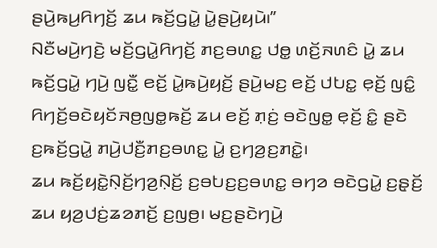ꤔꤣꤧ꤬ꤒꤣ꤬ꤖꤚꤢꤩ꤬ ꤘꤣ ꤒꤢꤩ꤬ꤞꤣꤧ꤭ ꤣꤧ꤭ꤔꤣꤧ꤬ꤟꤣꤧ꤯”
ꤡꤢꤪꤗꤣꤧ꤬ꤚꤢꤧ꤬ ꤗꤢꤩ꤬ꤞꤣꤧ꤭ꤖꤚꤢꤩ꤬ ꤊꤢ꤬ꤋꤛꤢ꤭ ꤓꤥ꤭ ꤛꤢꤩ꤬ꤏꤛꤢꤨ ꤣꤧ꤭ ꤘꤣ ꤒꤢꤩ꤬ꤞꤣꤧ꤭ ꤚꤣꤧ꤬ ꤜꤢꤪ꤭ ꤕꤢꤩ꤬ ꤣꤧ꤭ꤒꤣꤧ꤬ꤟꤢꤩ꤬ ꤔꤣꤧ꤬ꤗꤢ꤬ ꤕꤢꤩ꤬ ꤓꤝꤢ꤭ ꤕ꤫ꤢꤩ꤬ ꤜꤢꤨ꤭ ꤖꤚꤢꤩ꤬ꤋꤢꤧꤟꤢꤩꤏꤥ꤬ꤜꤥ꤭ꤒꤢꤩ꤬ ꤘꤣ ꤕꤢꤩ꤬ ꤊ꤫ꤢꤦ꤬ ꤋꤢꤧꤜꤥ꤭ ꤕ꤫ꤢꤩ꤬ ꤢꤨ꤭ ꤔꤢꤧ ꤢ꤬ꤒꤢꤩ꤬ꤞꤣꤧ꤭ ꤊꤣꤧ꤬ꤓꤢꤪ꤬ꤊꤢ꤬ꤋꤛꤢ꤭ ꤣꤧ꤭ ꤢ꤬ꤚꤤ꤬ꤢ꤬ꤊꤢꤧ꤭꤯
ꤘꤣ ꤒꤢꤩ꤬ꤟꤢꤧ꤭ꤡ꤫ꤢꤩ꤬ꤚꤤ꤬ꤡ꤫ꤢꤩ꤬ ꤢ꤬ꤋꤝꤢ꤬ꤢ꤬ꤋꤛꤢ꤭ ꤋꤚꤤ ꤋꤢꤧꤞꤣꤧ꤭ ꤢ꤬ꤔ꤫ꤢꤩ꤬ ꤘꤣ ꤟꤤ꤬ꤓꤢꤦ꤬ꤘꤤꤊꤢꤩ꤬ ꤢ꤬ꤜꤥ꤬꤯ ꤗꤢ꤬ꤔꤢꤧꤚꤣꤧ꤬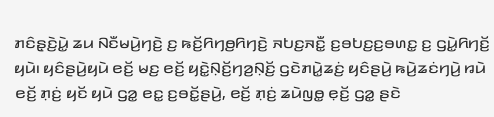ꤊꤢꤨꤔ꤫ꤢꤧ꤬ꤣꤧ꤭ ꤘꤣ ꤡꤢꤪꤗꤣꤧ꤬ꤚꤢꤧ꤬ ꤢ꤬ ꤒꤢꤩ꤬ꤖꤚꤥ꤬ꤖꤚꤢꤧ꤬ ꤏꤝꤢ꤬ꤏꤢꤪ꤭ ꤢ꤬ꤋꤝꤢ꤬ꤢ꤬ꤋꤛꤢ꤭ ꤢ꤬ ꤞꤣꤧ꤭ꤖꤚꤢꤩ꤬ ꤟꤣꤧ꤯ ꤟꤢꤨꤔꤣꤧ꤬ꤟꤣꤧ ꤕꤢꤩ꤬ ꤗꤢ꤬ ꤕꤢꤩ꤬ ꤟꤢꤧ꤭ꤡ꤫ꤢꤩ꤬ꤚꤤ꤬ꤡ꤫ꤢꤩ꤬ ꤞꤢꤧꤊꤣꤧ꤭ꤘꤢꤦ꤬ ꤟꤢꤨꤔꤣꤧ꤬ ꤒꤣꤧ꤬ꤘꤢꤦꤚꤣꤧ꤬ ꤙꤣꤧ ꤕꤢꤩ꤬ ꤊ꤫ꤢꤦ꤬ ꤟꤢꤩ ꤟꤣꤧ ꤞꤤ꤭ ꤕꤢ꤭ ꤢ꤬ꤋꤢꤩ꤭ꤔꤣꤧ꤬, ꤕꤢꤩ꤬ ꤊ꤫ꤢꤦ꤬ ꤘꤣꤧꤜꤥ꤭ ꤕ꤫ꤢꤩ꤬ ꤞꤤ꤭ ꤔꤢꤧ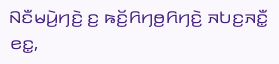ꤡꤢꤪꤗꤣꤧ꤬ꤚꤢꤧ꤬ ꤢ꤬ ꤒꤢꤩ꤬ꤖꤚꤥ꤬ꤖꤚꤢꤧ꤬ ꤏꤝꤢ꤬ꤏꤢꤪ꤭ ꤕꤢ꤭,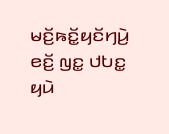ꤗꤢꤩ꤬ꤒꤢꤩ꤭ꤟꤢꤩꤚꤣꤧ꤬ ꤕꤢꤩ꤬ ꤜꤢ꤭ ꤓꤝꤢ꤭ ꤟꤣꤧ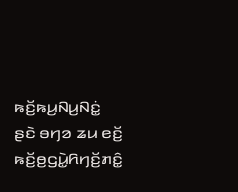ꤒꤢꤩ꤬ꤒꤣ꤬ꤡꤣ꤬ꤡꤢꤦ꤭ ꤔꤢꤧ ꤋꤚꤤ ꤘꤣ ꤕꤢꤩ꤬ ꤒꤢꤩ꤬ꤥ꤬ꤞꤣꤧ꤭ꤖꤚꤢꤩ꤬ꤊꤢꤨ꤭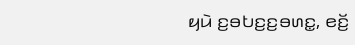ꤟꤣꤧ ꤢ꤬ꤋꤝꤢ꤬ꤢ꤬ꤋꤛꤢ꤭, ꤕꤢꤩ꤬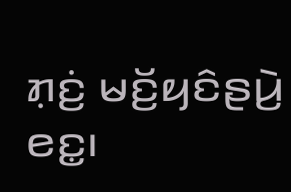ꤊ꤫ꤢꤦ꤬ ꤗꤢꤩ꤬ꤟꤢꤨꤔꤣꤧ꤬ ꤕꤢ꤭꤯